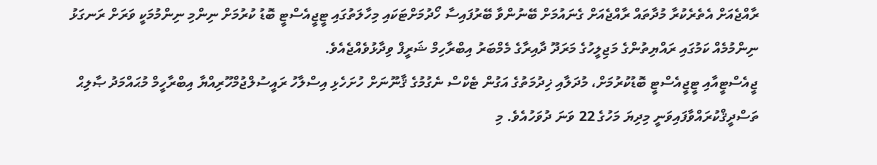ރާއްޖެއަށް އެތެރެކުރާ މުދާތައް ރާއްޖެއަށް ގެނައުމަށް ބޭނުންވާ ބޭރުފައިސާ ހޯދުމަށްޓަކައި މިހާލަތުގައި ޓީޖީއެސްޓީ ބޮޑު ކުރުމަށް ނިންމި ނިންމުމަކީ ވަރަށް ރަނގަޅު ނިންމުމެއް ކަމުގައި ރައްޔިތުންގެ މަޖިލީހުގެ މަރަދޫ ދާއިރާގެ މެމްބަރު އިބްރާހިމް ޝަރީފް ވިދާޅުވެއްޖެއެވެ.
ޖީއެސްޓީއާއި ޓީޖީއެސްޓީ ބޮޑުކުރުމަށް، މުދަލާއި ޚިދުމަތުގެ އަގުން ޓެކްސް ނެގުމުގެ ޤާނޫނަށް ހުށަހެޅި އިސްލާހު ރައީސުލްޖުމްހޫރިއްޔާ އިބްރާހީމް މުޙައްމަދު ޞާލިޙް ތަސްދީޤްކުރައްވާފައިވަނީ މިދިޔަ މަހުގެ 22 ވަނަ ދުވަހުއެވެ. މި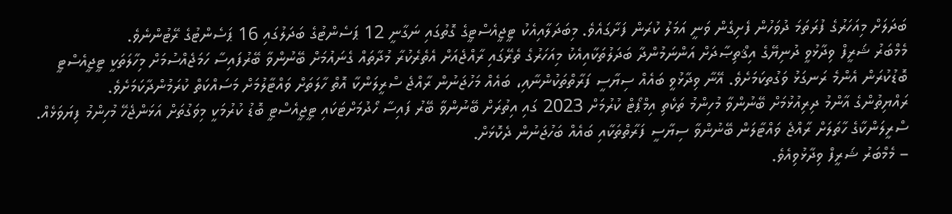ބަދަލަށް މިއަހަރުގެ ފުރަތަމަ ދުވަހުން ފެށިގެން ވަނީ އަމަލު ކުރަން ފަށާގައެވެ. މިބަދަލާއިއެކު ޓީޖީއެސްޓީގެ ގޮތުގައި ނަގާނީ 12 ޕަސެންޓުގެ ބަދަލުގައި 16 ޕަސެންޓުގެ ރޭޓުންނެވެ.
މެމްބަރު ޝަރީފް ވިދާޅުވީ ދުނިޔޭގެ އިޤްތިޞާދަށް އަންނަމުންދާ ބަދަލުތަކާއިއެކު މިއަހަރުގެ ތެރޭގައި ރާއްޖެއަށް އެތެރެކުރާ މުދާތައް ގެނައުމަށް ބޭނުންވާ ބޭރުފައިސާ ހަމަޖެއްސުމަށް މިހާލަތަކީ ޓީޖީއެސްޓީ ބޮޑުކުރަން އެންމެ ރަނގަޅު ވަގުތކަމަށެވެ. އޭނާ ވިދާޅުވީ ބައެއް ސިޔާސީ ފަރާތްތަކުންނާއި، ބައެއް މަހުޖަނުން ރާއްޖެ ސްރީލަންކާ އޮތް ހާލަތަށް ވައްޓާލުމަށް މަސައްކަތް ކުރަމުންދާކަމަށެވެ.
ރައްޔިތުންގެ އާންމު ދިރިއުޅުމަށް ބޭނުންވާ މުހިންމު ތަކެތި އިމްޕޯޓް ކުރުމަށް 2023 ގައި އިތުރަށް ބޭނުންވާ ބޭރު ފައިސާ ހޯދުމަށްޓަކައި ޓީޖީއެސްޓީ ބޮޑު ކުރުމަކީ މިވަގުތަށް އަޅަންޖެހޭ މުހިންމު ފިޔަވަޅެއް. ސްރީލަންކާގެ ހާތަލަށް ރާއްޖެ ވައްޓާލަން ބޭނުންވާ ސިޔާސީ ފަރާތްތަކާއި ބައެއް ބަހުޖަނުން ދެކޮޅަށް.
– މެމްބަރު ޝަރީފް ވިދާޅުވިއެވެ.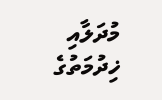މުދަލާއި ޚިދުމަތުގެ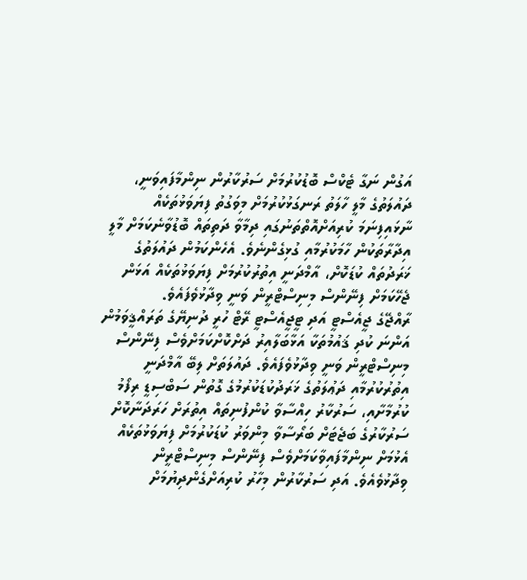އަގުން ނަގާ ޓެކްސް ބޮޑުކުރުމަށް ސަރުކާރުން ނިންމާފައިވަނީ، ދައުލަތުގެ މާލީ ހާލަތު ރަނގަޅުކުރުމަށް މިވަގުތު ފިޔަވަޅުތަކެއް ނާޅައިފިނަމަ ކުރިއަށްއޮތްތަނުގައި ދިމާވާ ދަތިތައް ބޮޑުވާނެކަމަށް މާލީ އިދާރާތަކުން ހާމަކުރުމާއި ގުޅިގެންނެވެ. އެހެންކަމުން ދައުލަތުގެ ޚަރަދުތައް ކުޑަކޮށް، އާމްދަނީ އިތުރުކުރުމަށް ފިޔަވަޅުތަކެއް އަޅަން ޖެހޭކަމަށް ފިނޭންސް މިނިސްޓްރީން ވަނީ ވިދާޅުވެފައެވެ.
ރާއްޖޭގެ ޖީއެސްޓީ އަދި ޓީޖީއެސްޓީ ރޭޓް ހުރީ ދުނިޔޭގެ ތަރައްޤީވަމުން އަންނަ ކުދި ޤައުމުތަކާ އަޅާބަލާއިރު ދަށްކޮށްކަމަށްވެސް ފިނޭންސް މިނިސްޓްރީން ވަނީ ވިދާޅުވެފައެވެ. ދައުލަތަށް ލިބޭ އާމްދަނީ އިތުރުކުރުމާއި ދަޢުލަތުގެ ޚަރަދުކުޑަކުރުމުގެ ގޮތުން ސަބްސިޑީ ރިފޯމު ކުރުމާށާއި، ސަރުކާރު ހިއްސާވާ ކުންފުނިތައް އިތުރަށް ހަރަދަނާކޮށް ސަރުކާރުގެ ބަޖެޓަށް ބަރޯސާވާ މިންވަރު ކުޑަކުރުމަށް ފިޔަވަޅުތަކެއް އެޅުމަށް ނިންމާފައިވާކަމަށްވެސް ފިނޭންސް މިނިސްޓްރީން ވިދާޅުވެއެވެ. އަދި ސަރުކާރުން މިހާރު ކުރިއަށްގެންދިޔުމަށް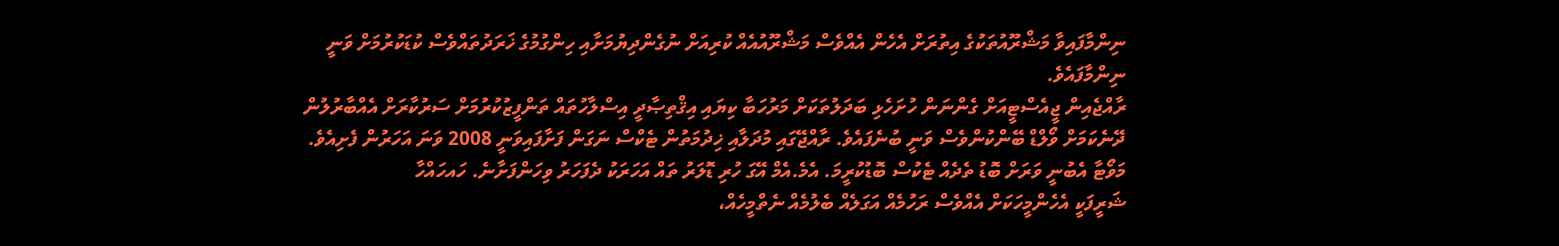ނިންމާފައިވާ މަޝްރޫއުތަކުގެ އިތުރަށް އެހެން އެއްވެސް މަޝްރޫއުއެއް ކުރިއަށް ނުގެންދިޔުމަށާއި ހިންގުމުގެ ޚަރަދުތައްވެސް ކުޑަކުރުމަށް ވަނީ ނިންމާފައެވެ.
ރާއްޖެއިން ޖީއެސްޓީއަށް ގެންނަން ހުށަހެޅި ބަދަލުތަކަށް މަރުހަބާ ކިޔައި އިޤްތިޞާދީ އިސްލާހުތައް ތަންފީޒުކުރުމަށް ސަރުކާރަށް އެއްބާރުލުން ދޭނެކަމަށް ވޯލްޑް ބޭންކުންވެސް ވަނީ ބުނެފައެވެ. ރާއްޖޭގައި މުދަލާއި ޚިދުމަތުން ޓެކްސް ނަގަން ފަށާފައިވަނީ 2008 ވަނަ އަހަރުން ފެށިއެވެ.
މަވޯޓާ އެބުނީ ވަރަށް ބޮޑު ތެދެއް ޓެކުސް ބޮޑުކުރީމަ. އެމެ.އެމް އޭގަ ހުރި ޑޮލަރު ތައް އަހަރަކު ދެފަހަރު ވިހަންފަށާނެ. ހައހައްހާ
ޝަރީފަކީ އެހެންމީހަކަށް އެއްވެސް ރަހުމެއް އަގަލެއް ބެލުމެއް ނެތްމީހެއް،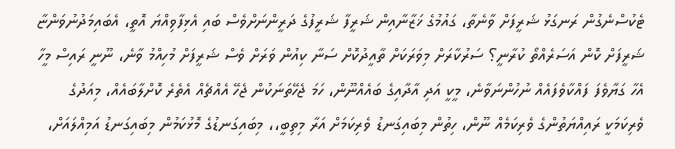ޓެކުސްނެގުން ރަނގަޅު ޝަރީފަށް ވާނެތާ، ގައުމުގެ ޚަޒާނާއިން ޝަރީފާ ޝަރީފުގެ ދަރީންނަށްވެސް ބައި އެޅިފާވިއްޔަ އޮތީ، އެބައިމަދުނުވަންޏާ ޝަރީފަށް ކޮން އަސަރެއްތޯ ކުރާނީ؟ ސަރުކާރަށް މިވަރަކަށް ތާއީދުކޮށް ސަނާ ކިއުން ވަރަށް ވެސް ޝަރީފަށް މުހިއްމު ވާނެ، ނޫނީ ރައިސް މީހާ އެހާ ގަޔާވެފަ ފައްކާވެފައެއް ނުހުންނަވާނެ، މީކީ އަދި އާދާއިގެ ބައެއްނޫން، ހަމަ ޖެހޭތަނަކުން ޖެހޭ އެއްޗެއް އެތެރެ ކޮށްލާބައެއް، މިއަދުގެ ވެރިކަމަކީ ރައިއްޔަތުންގެ ވެރިކަމެއް ނޫން، ހިތުން މިބައިގަނޑު ވެރިކަމަށް އަރާ މިތިބީ،، މިބައިގަނޑުގެ މޮޅުކަމުން މިބައިގަނޑު އަމިއްލައަށް،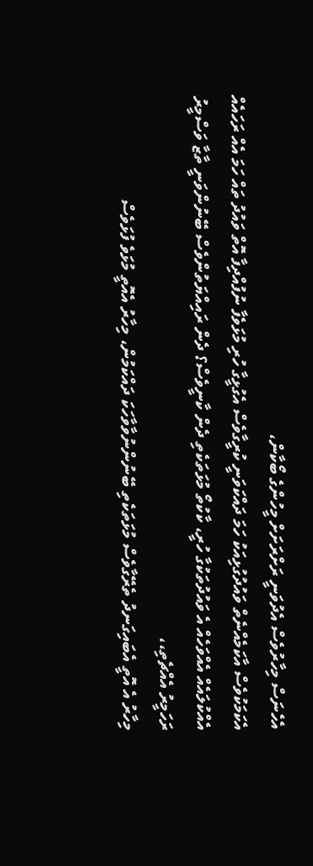އެހެނަސް މިހާރުވެސް އެދުވަނީ ރަށްރަށަށް މީހުންގެ ބޯކާން،
އެކަމަކުވެސް އާކަމެއްނެތް ވައުދުގުޅިއަކު ހަމަ ދައްކަވަނީ ކުރީގާވެސް އެގުޅީގާ ހުރި މުޅަވެފާ ނުފުއްދިފާ އޮތް ވައުދު ތައް ހަމަ އެއް ރަހައެއް އެއްކުލައެއް އެއްވަހެއް އެ ވައުދުތަކުގާ ހުރީ، ކާކުތޯ މުޅަތަކެތި ދެން ކާނީވެސް؟ ދެން ރައިއްޔަތުންވެސް ބޭނުންވަނީ ތާޒާ ވަސްމީރު ރަހަމީރު އެއްޗެތި،،
މިހާރު އެ އޮތީ އެބައިގަނދު ތެރޭގާވެސް މުޅަތަކެތި ބޭނުންނުވާވާހަކަ ދައްކަމުން، މިހާރު އެއޮތީ މުޅަވެ ފުޅަވެސް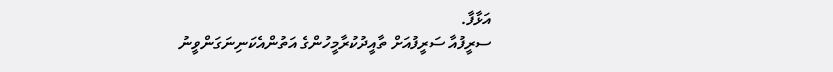އަޅާފާ.
ސރީފުއާ ސަރީފުއަށް ތާއީދުކުރާމީހުންގެ އަތުންއެކަނިނަގަންވީނު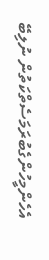އެހެންމީހުންގެބުރަމަސެތްކަތުން ނުލިބޭ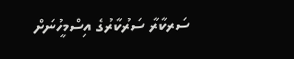ސަރކާރާ ސަރުކާރުގެ އިސްމީހުނަށް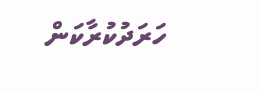ހަރަދުކުރާކަން